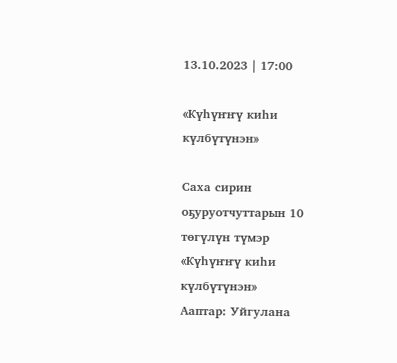13.10.2023 | 17:00

«Күһүҥҥү киһи күлбүтүнэн»

Саха сирин оҕуруотчуттарын 10 төгүлүн түмэр
«Күһүҥҥү киһи күлбүтүнэн»
Ааптар: Уйгулана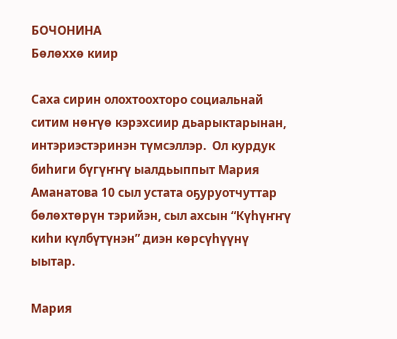БОЧОНИНА
Бөлөххө киир

Саха сирин олохтоохторо социальнай ситим нөҥүө кэрэхсиир дьарыктарынан, интэриэстэринэн түмсэллэр.  Ол курдук биһиги бүгүҥҥү ыалдьыппыт Мария Аманатова 10 сыл устата оҕуруотчуттар бөлөхтөрүн тэрийэн, сыл ахсын “Күһүҥҥү киһи күлбүтүнэн” диэн көрсүһүүнү ыытар.

Мария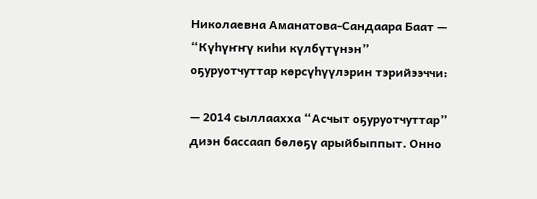Николаевна Аманатова-Сандаара Баат — “Күһүҥҥү киһи күлбүтүнэн” оҕуруотчуттар көрсүһүүлэрин тэрийээччи:

— 2014 сыллаахха “Асчыт оҕуруотчуттар” диэн бассаап бөлөҕү арыйбыппыт. Онно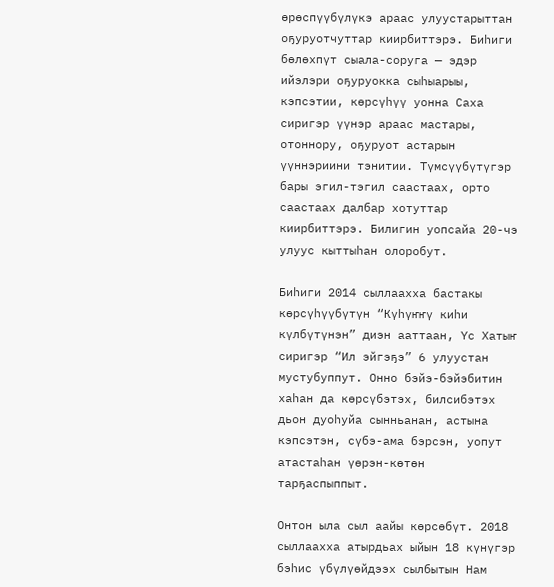өрөспүүбүлүкэ араас улуустарыттан оҕуруотчуттар киирбиттэрэ. Биһиги бөлөхпүт сыала-соруга — эдэр ийэлэри оҕуруокка сыһыарыы, кэпсэтии, көрсүһүү уонна Саха сиригэр үүнэр араас мастары, отоннору, оҕуруот астарын үүннэриини тэнитии. Түмсүүбүтүгэр бары эгил-тэгил саастаах, орто саастаах далбар хотуттар киирбиттэрэ. Билигин уопсайа 20-чэ улуус кыттыһан олоробут.

Биһиги 2014 сыллаахха бастакы көрсүһүүбүтүн “Күһүҥҥү киһи күлбүтүнэн” диэн ааттаан, Үс Хатыҥ сиригэр “Ил эйгэҕэ” 6 улуустан мустубуппут. Онно бэйэ-бэйэбитин хаһан да көрсүбэтэх, билсибэтэх дьон дуоһуйа сынньанан, астына кэпсэтэн, сүбэ-ама бэрсэн, уопут атастаһан үөрэн-көтөн тарҕаспыппыт.

Онтон ыла сыл аайы көрсөбүт. 2018 сыллаахха атырдьах ыйын 18 күнүгэр бэһис үбүлүөйдээх сылбытын Нам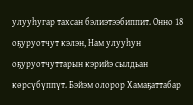улууһугар тахсан бэлиэтээбиппит. Онно 18 оҕуруотчут кэлэн, Нам улууһун оҕуруотчуттарын кэрийэ сылдьан көрсүбүппүт. Бэйэм олорор Хамаҕаттабар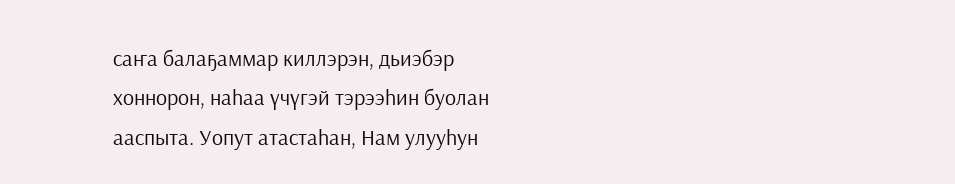саҥа балаҕаммар киллэрэн, дьиэбэр хоннорон, наһаа үчүгэй тэрээһин буолан ааспыта. Уопут атастаһан, Нам улууһун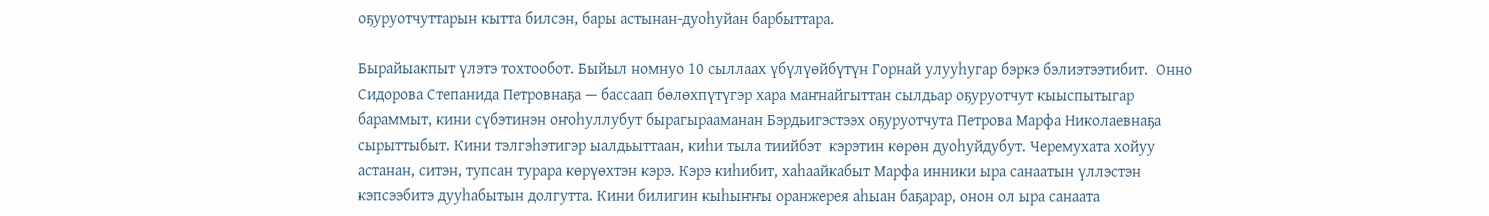оҕуруотчуттарын кытта билсэн, бары астынан-дуоһуйан барбыттара.

Бырайыакпыт үлэтэ тохтообот. Быйыл номнуо 10 сыллаах үбүлүөйбүтүн Горнай улууһугар бэркэ бэлиэтээтибит.  Онно Сидорова Степанида Петровнаҕа — бассаап бөлөхпүтүгэр хара маҥнайгыттан сылдьар оҕуруотчут кыыспытыгар бараммыт, кини сүбэтинэн оҥоһуллубут бырагырааманан Бэрдьигэстээх оҕуруотчута Петрова Марфа Николаевнаҕа сырыттыбыт. Кини тэлгэһэтигэр ыалдьыттаан, киһи тыла тиийбэт  кэрэтин көрөн дуоһуйдубут. Черемухата хойуу астанан, ситэн, тупсан турара көрүөхтэн кэрэ. Кэрэ киһибит, хаһаайкабыт Марфа инники ыра санаатын үллэстэн кэпсээбитэ дууһабытын долгутта. Кини билигин кыһыҥҥы оранжерея аһыан баҕарар, онон ол ыра санаата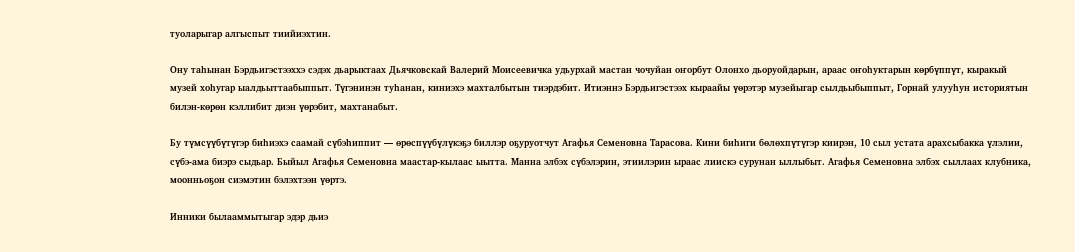туоларыгар алгыспыт тиийиэхтин.

Ону таһынан Бэрдьигэстээххэ сэдэх дьарыктаах Дьячковскай Валерий Моисеевичка удьурхай мастан чочуйан оҥорбут Олонхо дьоруойдарын, араас оҥоһуктарын көрбүппүт, кыракый музей хоһугар ыалдьыттаабыппыт. Түгэнинэн туһанан, киниэхэ махталбытын тиэрдэбит. Итиэннэ Бэрдьигэстээх кыраайы үөрэтэр музейыгар сылдьыбыппыт, Горнай улууһун историятын билэн-көрөн кэллибит диэн үөрэбит, махтанабыт.

Бу түмсүүбүтүгэр биһиэхэ саамай сүбэһиппит — өрөспүүбүлүкэҕэ биллэр оҕуруотчут Агафья Семеновна Тарасова. Кини биһиги бөлөхпүтүгэр киирэн, 10 сыл устата арахсыбакка үлэлии, сүбэ-ама биэрэ сыдьар. Быйыл Агафья Семеновна маастар-кылаас ыытта. Манна элбэх сүбэлэрин, этиилэрин ыраас лиискэ сурунан ыллыбыт. Агафья Семеновна элбэх сыллаах клубника, моонньоҕон сиэмэтин бэлэхтээн үөртэ.

Инники былааммытыгар эдэр дьиэ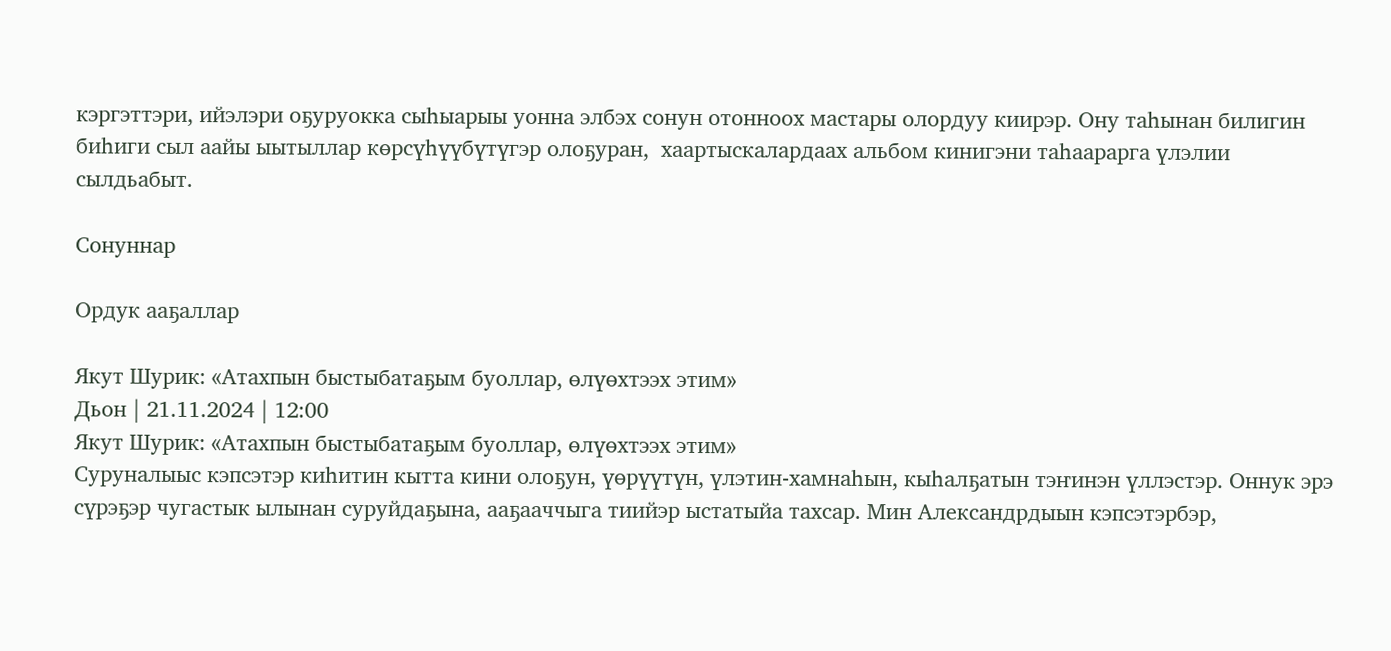кэргэттэри, ийэлэри оҕуруокка сыһыарыы уонна элбэх сонун отонноох мастары олордуу киирэр. Ону таһынан билигин  биһиги сыл аайы ыытыллар көрсүһүүбүтүгэр олоҕуран,  хаартыскалардаах альбом кинигэни таһаарарга үлэлии сылдьабыт.

Сонуннар

Ордук ааҕаллар

Якут Шурик: «Атахпын быстыбатаҕым буоллар, өлүөхтээх этим»
Дьон | 21.11.2024 | 12:00
Якут Шурик: «Атахпын быстыбатаҕым буоллар, өлүөхтээх этим»
Суруналыыс кэпсэтэр киһитин кытта кини олоҕун, үөрүүтүн, үлэтин-хамнаһын, кыһалҕатын тэҥинэн үллэстэр. Оннук эрэ сүрэҕэр чугастык ылынан суруйдаҕына, ааҕааччыга тиийэр ыстатыйа тахсар. Мин Александрдыын кэпсэтэрбэр,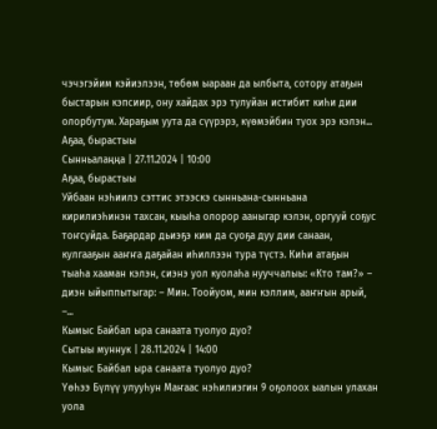чэчэгэйим кэйиэлээн, төбөм ыараан да ылбыта, сотору атаҕын быстарын кэпсиир, ону хайдах эрэ тулуйан истибит киһи дии олорбутум. Хараҕым уута да сүүрэрэ, күөмэйбин туох эрэ кэлэн...
Аҕаа, бырастыы
Сынньалаңңа | 27.11.2024 | 10:00
Аҕаа, бырастыы
Уйбаан нэһиилэ сэттис этээскэ сынньана-сынньана кирилиэһинэн тахсан, кыыһа олорор ааныгар кэлэн, оргууй соҕус тоҥсуйда. Баҕардар дьиэҕэ ким да суоҕа дуу дии санаан, кулгааҕын ааҥҥа даҕайан иһиллээн тура түстэ. Киһи атаҕын тыаһа хааман кэлэн, сиэнэ уол куолаһа нууччалыы: «Кто там?» – диэн ыйыппытыгар: – Мин. Тоойуом, мин кэллим, ааҥҥын арый, –...
Кымыс Байбал ыра санаата туолуо дуо?
Сытыы муннук | 28.11.2024 | 14:00
Кымыс Байбал ыра санаата туолуо дуо?
Үөһээ Бүлүү улууһун Маҥаас нэһилиэгин 9 оҕолоох ыалын улахан уола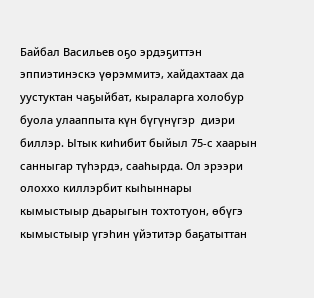Байбал Васильев оҕо эрдэҕиттэн эппиэтинэскэ үөрэммитэ, хайдахтаах да уустуктан чаҕыйбат, кыраларга холобур буола улааппыта күн бүгүнүгэр  диэри биллэр. Ытык киһибит быйыл 75-с хаарын санныгар түһэрдэ, сааһырда. Ол эрээри олоххо киллэрбит кыһыннары кымыстыыр дьарыгын тохтотуон, өбүгэ кымыстыыр үгэһин үйэтитэр баҕатыттан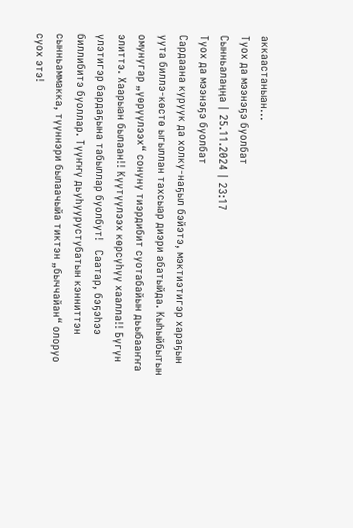аккаастаныан...
Туох да мээнэҕэ буолбат
Сынньалаңңа | 25.11.2024 | 23:17
Туох да мээнэҕэ буолбат
Сардаана куруук да холку-наҕыл бэйэтэ, мэктиэтигэр хараҕын уута биллэ-көстө ыгыллан тахсыар диэри абатыйда. Кыһыйбытын омунугар „үөрүүлээх“ сонуну тиэрдибит суотабайын дьыбааҥҥа элиттэ. Хаарыан былаан!! Күүтүүлээх көрсүһүү хаалла!! Бүгүн үлэтигэр бардаҕына табыллар буолбут!   Саатар, бэҕэһээ биллибитэ буоллар. Түүҥҥү дьуһуурустубатын кэнниттэн сынньаммакка, түүннэри былаачыйа тиктэн „быччайан“ олоруо суох этэ!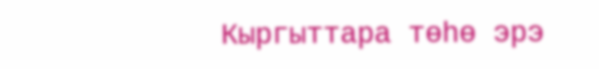Кыргыттара төһө эрэ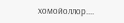хомойоллор....